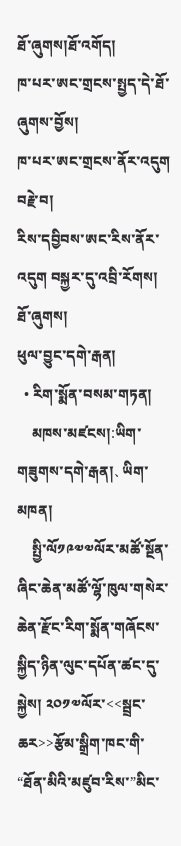ཐོ་ཞུགས།ཐོ་འགོད།
ཁ་པར་ཨང་གྲངས་སྤྱད་དེ་ཐོ་ཞུགས་བྱོས།
ཁ་པར་ཨང་གྲངས་ནོར་འདུག
བརྗེ་བ།
རིས་དབྱིབས་ཨང་རིས་ནོར་འདུག བསྐྱར་དུ་འབྲི་རོགས།
ཐོ་ཞུགས།
ཕུལ་བྱུང་དགེ་རྒན།
  • རིག་སྨོན་བསམ་གཏན།
    མཁས་མཛངས།:ཡིག་གཟུགས་དགེ་རྒན།、ཡིག་མཁན།
    སྤྱི་ལོ༡༩༧༧ལོར་མཚོ་སྔོན་ཞིང་ཆེན་མཚོ་ལྷོ་ཁུལ་གསེར་ཆེན་རྫོང་རིག་སྨོན་གཞོངས་སྐྱིད་ཉིན་ལུང་དཔོན་ཚང་དུ་སྐྱེས། ༢༠༡༧ལོར་<<སྦྲང་ཆར>>རྩོམ་སྒྲིག་ཁང་གི་ “ཐོན་མིའི་མཛུབ་རིས་”མིང་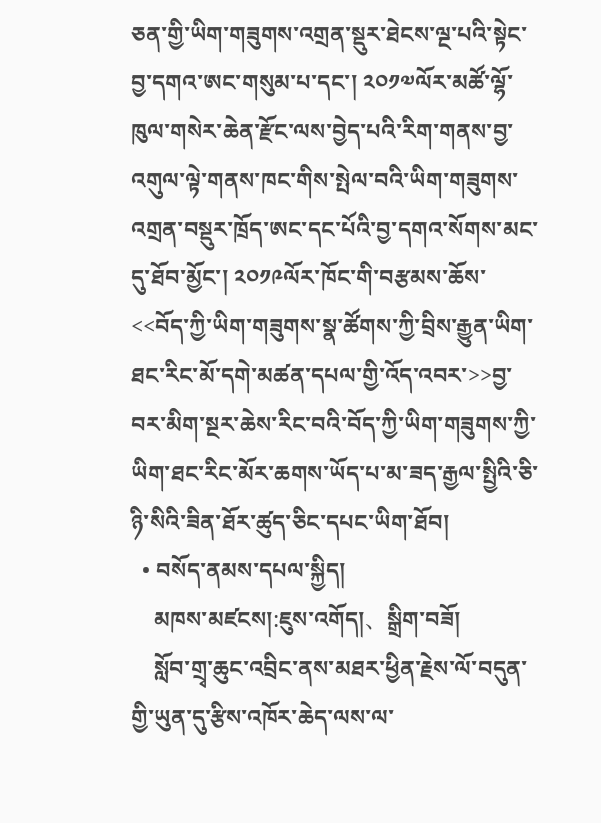ཅན་གྱི་ཡིག་གཟུགས་འགྲན་སྡུར་ཐེངས་ལྔ་པའི་སྟེང་བྱ་དགའ་ཨང་གསུམ་པ་དང་། ༢༠༡༧ལོར་མཚོ་ལྷོ་ཁུལ་གསེར་ཆེན་རྫོང་ལས་བྱེད་པའི་རིག་གནས་བྱ་འགུལ་ལྟེ་གནས་ཁང་གིས་སྤེལ་བའི་ཡིག་གཟུགས་འགྲན་བསྡུར་ཁྲོད་ཨང་དང་པོའི་བྱ་དགའ་སོགས་མང་དུ་ཐོབ་མྱོང་། ༢༠༡༩ལོར་ཁོང་གི་བརྩམས་ཆོས་<<བོད་ཀྱི་ཡིག་གཟུགས་སྣ་ཚོགས་ཀྱི་བྲིས་རྒྱུན་ཡིག་ཐང་རིང་མོ་དགེ་མཚན་དཔལ་གྱི་འོད་འབར་>>བྱ་བར་མིག་སྔར་ཆེས་རིང་བའི་བོད་ཀྱི་ཡིག་གཟུགས་ཀྱི་ཡིག་ཐང་རིང་མོར་ཆགས་ཡོད་པ་མ་ཟད་རྒྱལ་སྤྱིའི་ཅི་ཉི་སིའི་ཟིན་ཐོར་ཚུད་ཅིང་དཔང་ཡིག་ཐོབ།
  • བསོད་ནམས་དཔལ་སྐྱིད།
    མཁས་མཛངས།:ཇུས་འགོད།、སྒྲིག་བཟོ།
    སློབ་གྲྭ་ཆུང་འབྲིང་ནས་མཐར་ཕྱིན་རྗེས་ལོ་བདུན་གྱི་ཡུན་དུ་རྩིས་འཁོར་ཆེད་ལས་ལ་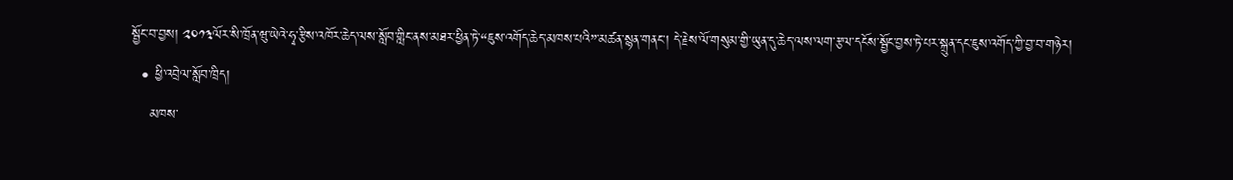སྦྱོང་བ་བྱས། ༢༠༡༣ལོར་སི་ཁྲོན་ཝུ་ཡེའེ་ཧྭ་རྩིས་འཁོར་ཆེད་ལས་སློབ་གླིང་ནས་མཐར་ཕྱིན་ཏེ་“ཇུས་འགོད་ཆེད་མཁས་པའི”་མཚན་སྙན་གནང་། དེ་རྗེས་ལོ་གསུམ་གྱི་ཡུན་དུ་ཆེད་ལས་ལག་རྩལ་དངོས་སྦྱོང་བྱས་ཏེ་པར་སྐྲུན་དང་ཇུས་འགོད་ཀྱི་བྱ་བ་གཉེར།
  • ཕྱི་འབྲེལ་སློབ་ཁྲིད།
    མཁས་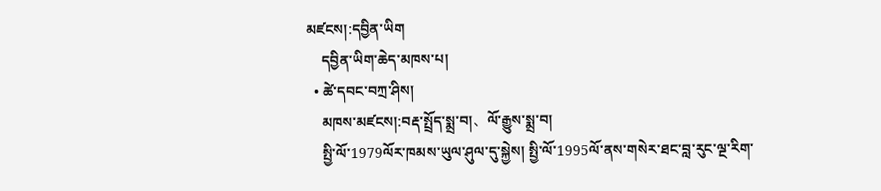མཛངས།:དབྱིན་ཡིག
    དབྱིན་ཡིག་ཆེད་མཁས་པ།
  • ཚེ་དབང་བཀྲ་ཤིས།
    མཁས་མཛངས།:བརྡ་སྤྲོད་སྨྲ་བ།、ལོ་རྒྱུས་སྨྲ་བ།
    སྤྱི་ལོ་1979ལོར་ཁམས་ཡུལ་ཤུལ་དུ་སྐྱེས། སྤྱི་ལོ་1995ལོ་ནས་གསེར་ཐང་བླ་རུང་ལྔ་རིག་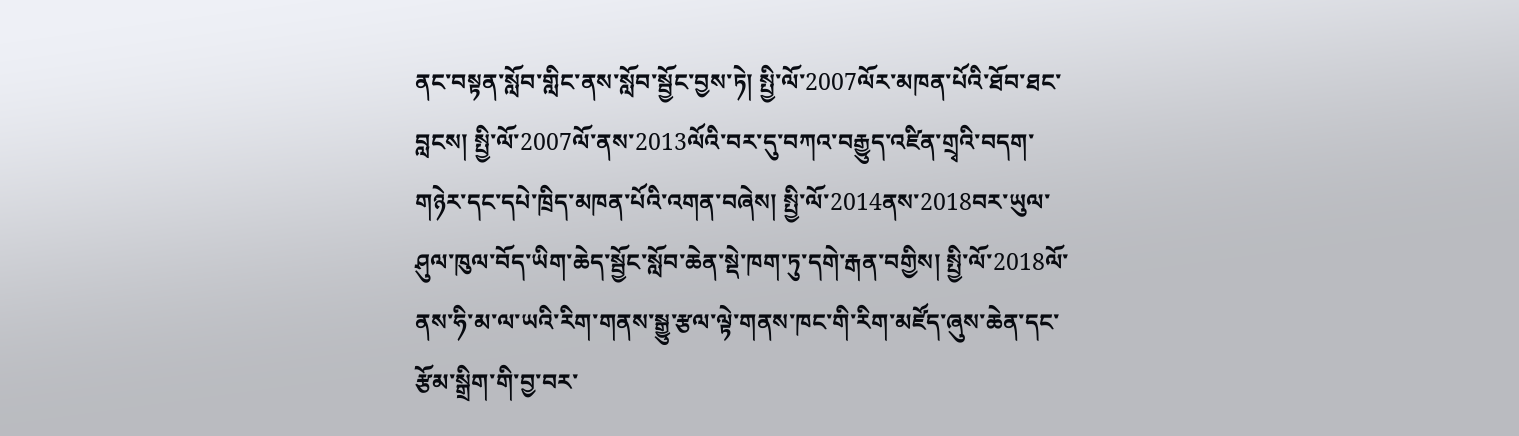ནང་བསྟན་སློབ་གླིང་ནས་སློབ་སྦྱོང་བྱས་ཏེ། སྤྱི་ལོ་2007ལོར་མཁན་པོའི་ཐོབ་ཐང་བླངས། སྤྱི་ལོ་2007ལོ་ནས་2013ལོའི་བར་དུ་བཀའ་བརྒྱུད་འཛིན་གྲྭའི་བདག་གཉེར་དང་དཔེ་ཁྲིད་མཁན་པོའི་འགན་བཞེས། སྤྱི་ལོ་2014ནས་2018བར་ཡུལ་ཤུལ་ཁུལ་བོད་ཡིག་ཆེད་སྦྱོང་སློབ་ཆེན་སྡེ་ཁག་ཏུ་དགེ་རྒན་བགྱིས། སྤྱི་ལོ་2018ལོ་ནས་ཧི་མ་ལ་ཡའི་རིག་གནས་སྒྱུ་རྩལ་ལྟེ་གནས་ཁང་གི་རིག་མཛོད་ཞུས་ཆེན་དང་རྩོམ་སྒྲིག་གི་བྱ་བར་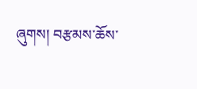ཞུགས། བརྩམས་ཆོས་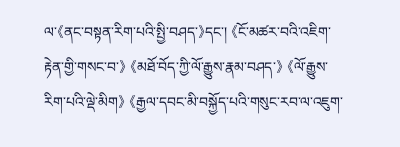ལ་《ནང་བསྟན་རིག་པའི་སྤྱི་བཤད་》དང་། 《ངོ་མཚར་བའི་འཇིག་རྟེན་གྱི་གསང་བ་》 《མཐོ་བོད་ཀྱི་ལོ་རྒྱུས་རྣམ་བཤད་》 《ལོ་རྒྱུས་རིག་པའི་ལྡེ་མིག》 《རྒྱལ་དབང་མི་བསྐྱོད་པའི་གསུང་རབ་ལ་འཇུག་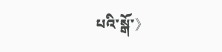པའི་སྒོ་》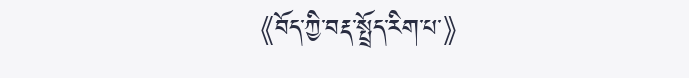《བོད་ཀྱི་བརྡ་སྤྲོད་རིག་པ་》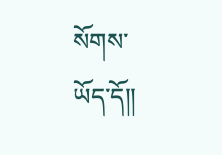སོགས་ཡོད་དོ།།